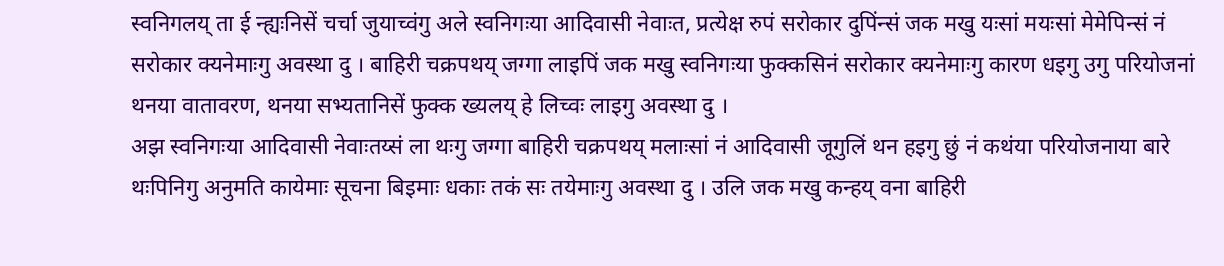स्वनिगलय् ता ई न्ह्यःनिसें चर्चा जुयाच्वंगु अले स्वनिगःया आदिवासी नेवाःत, प्रत्येक्ष रुपं सरोकार दुपिंन्सं जक मखु यःसां मयःसां मेमेपिन्सं नं सरोकार क्यनेमाःगु अवस्था दु । बाहिरी चक्रपथय् जग्गा लाइपिं जक मखु स्वनिगःया फुक्कसिनं सरोकार क्यनेमाःगु कारण धइगु उगु परियोजनां थनया वातावरण, थनया सभ्यतानिसें फुक्क ख्यलय् हे लिच्वः लाइगु अवस्था दु ।
अझ स्वनिगःया आदिवासी नेवाःतय्सं ला थःगु जग्गा बाहिरी चक्रपथय् मलाःसां नं आदिवासी जूगुलिं थन हइगु छुं नं कथंया परियोजनाया बारे थःपिनिगु अनुमति कायेमाः सूचना बिइमाः धकाः तकं सः तयेमाःगु अवस्था दु । उलि जक मखु कन्हय् वना बाहिरी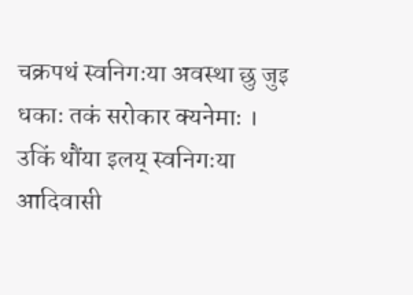चक्रपथं स्वनिगःया अवस्था छु जुइ धकाः तकं सरोकार क्यनेमाः । उकिं थौंया इलय् स्वनिगःया आदिवासी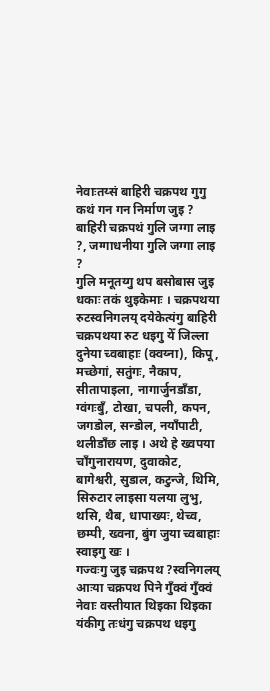नेवाःतय्सं बाहिरी चक्रपथ गुगु कथं गन गन निर्माण जुइ ? बाहिरी चक्रपथं गुलि जग्गा लाइ ?, जग्गाधनीया गुलि जग्गा लाइ ?
गुलि मनूतय्गु थप बसोबास जुइ धकाः तकं थुइकेमाः । चक्रपथया रुटस्वनिगलय् दयेकेत्यंगु बाहिरी चक्रपथया रुट धइगु येँ जिल्ला दुनेया च्वबाहाः (क्वय्ना), किपू, मच्छेगां, सतुंगः, नैकाप, सीतापाइला, नागार्जुनडाँडा, ग्वंगःबुँ, टोखा, चपली, कपन, जगडोल, सन्डोल, नयाँपाटी, थलीडाँछ लाइ । अथे हे ख्वपया चाँगुनारायण, दुवाकोट, बागेश्वरी, सुडाल, कटुन्जे, थिमि, सिरुटार लाइसा यलया लुभु, थसि, थैब, धापाख्यः, थेच्व, छम्पी, ख्वना, बुंग जुया च्वबाहाः स्वाइगु खः ।
गज्वःगु जुइ चक्रपथ ?स्वनिगलय् आःया चक्रपथ पिने गुँक्वं गुँक्वं नेवाः वस्तीयात थिइका थिइका यंकीगु तःधंगु चक्रपथ धइगु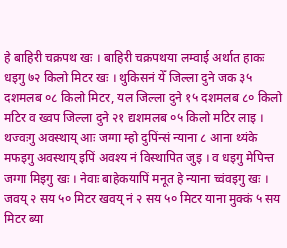हे बाहिरी चक्रपथ खः । बाहिरी चक्रपथया लम्वाई अर्थात हाकः धइगु ७२ किलो मिटर खः । थुकिसनं येँ जिल्ला दुने जक ३५ दशमलब ०८ किलो मिटर, यल जिल्ला दुने १५ दशमलब ८० किलो मटिर व ख्वप जिल्ला दुने २१ द्यशमलब ०५ किलो मटिर लाइ ।
थज्वःगु अवस्थाय् आः जग्गा म्हो दुपिंन्सं न्याना ८ आना थ्यंके मफइगु अवस्थाय् इपिं अवश्य नं विस्थापित जुइ । व धइगु मेपिन्त जग्गा मिइगु खः । नेवाः बाहेकयापिं मनूत हे न्याना च्वंवइगु खः ।
जवय् २ सय ५० मिटर खवय् नं २ सय ५० मिटर याना मुक्कं ५ सय मिटर ब्या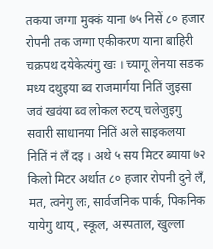तकया जग्गा मुक्कं याना ७५ निसें ८० हजार रोपनी तक जग्गा एकीकरण याना बाहिरी चक्रपथ दयेकेत्यंगु खः । च्यागू लेनया सडक मध्य दथुइया ब्व राजमार्गया नितिं जुइसा जवं खवंया ब्व लोकल रुटय् चलेजुइगु सवारी साधानया नितिं अले साइकलया नितिं नं लँ दइ । अथे ५ सय मिटर ब्याया ७२ किलो मिटर अर्थात ८० हजार रोपनी दुने लँ, मत, त्वनेगु लः, सार्वजनिक पार्क, पिकनिक यायेगु थाय्, स्कूल, अस्पताल, खुल्ला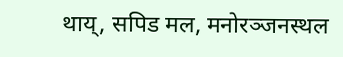थाय्, सपिड मल, मनोरञ्जनस्थल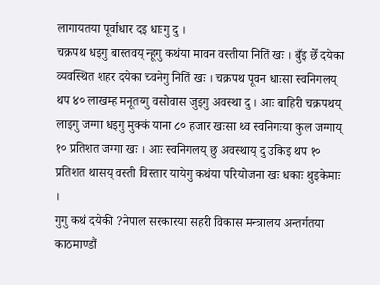लागायतया पूर्वाधार दइ धाःगु दु ।
चक्रपथ धइगु बास्तवय् न्हूगु कथंया मावन वस्तीया नितिं खः । बुँइ छेँ दयेका व्यवस्थित शहर दयेका च्वनेगु नितिं खः । चक्रपथ पूवन धाःसा स्वनिगलय् थप ४० लाखम्ह मनूतय्गु वसोवास जुइगु अवस्था दु । आः बाहिरी चक्रपथय् लाइगु जग्गा धइगु मुक्कं याना ८० हजार खःसा थ्व स्वनिगःया कुल जग्गाय् १० प्रतिशत जग्गा खः । आः स्वनिगलय् छु अवस्थाय् दु उकिइ थप १० प्रतिशत थासय् वस्ती विस्तार यायेगु कथंया परियोजना खः धकाः थुइकेमाः ।
गुगु कथं दयेकी ?नेपाल सरकारया सहरी विकास मन्त्रालय अन्तर्गतया काठमाण्डौं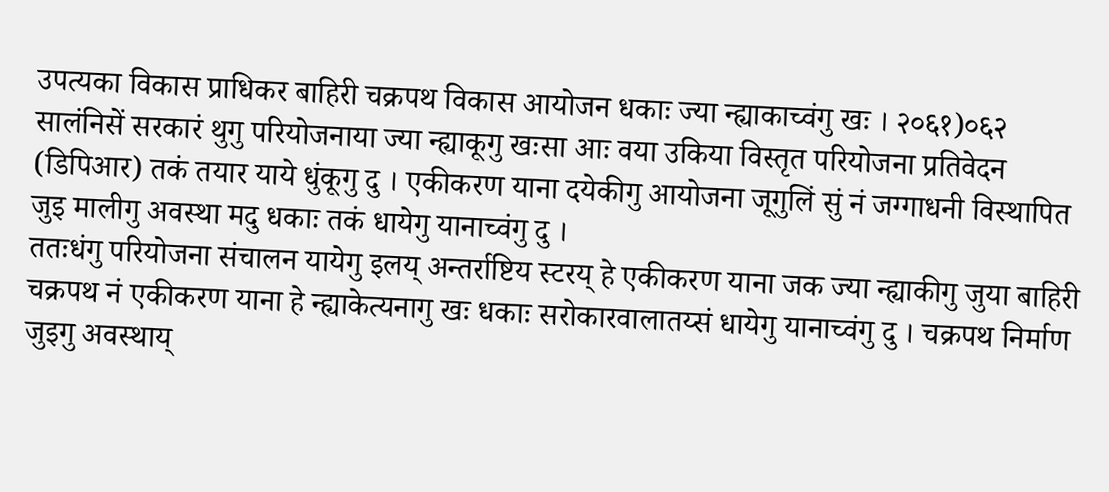उपत्यका विकास प्राधिकर बाहिरी चक्रपथ विकास आयोजन धकाः ज्या न्ह्याकाच्वंगु खः । २०६१)०६२ सालंनिसें सरकारं थुगु परियोजनाया ज्या न्ह्याकूगु खःसा आः वया उकिया विस्तृत परियोजना प्रतिवेदन (डिपिआर) तकं तयार याये धुंकूगु दु । एकीकरण याना दयेकीगु आयोजना जूगुलिं सुं नं जग्गाधनी विस्थापित जुइ मालीगु अवस्था मदु धकाः तकं धायेगु यानाच्वंगु दु ।
ततःधंगु परियोजना संचालन यायेगु इलय् अन्तर्राष्टिय स्टरय् हे एकीकरण याना जक ज्या न्ह्याकीगु जुया बाहिरी चक्रपथ नं एकीकरण याना हे न्ह्याकेत्यनागु खः धकाः सरोकारवालातय्सं धायेगु यानाच्वंगु दु । चक्रपथ निर्माण जुइगु अवस्थाय्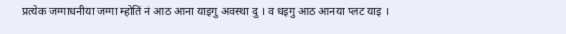प्रत्येक जग्गाधनीया जग्गा म्होतिं नं आठ आना याइगु अवस्था दु । व धइगु आठ आनया प्लट याइ ।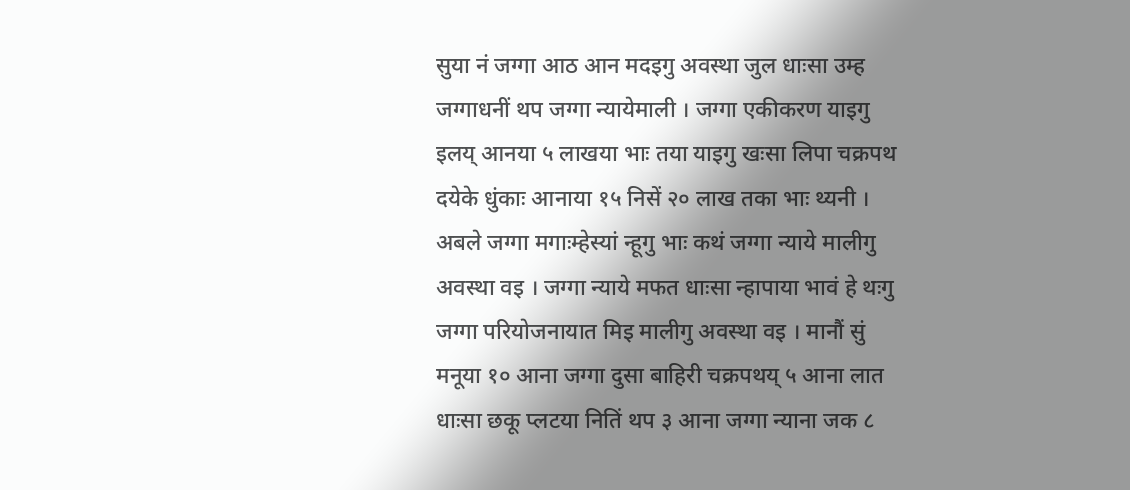सुया नं जग्गा आठ आन मदइगु अवस्था जुल धाःसा उम्ह जग्गाधनीं थप जग्गा न्यायेमाली । जग्गा एकीकरण याइगु इलय् आनया ५ लाखया भाः तया याइगु खःसा लिपा चक्रपथ दयेके धुंकाः आनाया १५ निसें २० लाख तका भाः थ्यनी ।
अबले जग्गा मगाःम्हेस्यां न्हूगु भाः कथं जग्गा न्याये मालीगु अवस्था वइ । जग्गा न्याये मफत धाःसा न्हापाया भावं हे थःगु जग्गा परियोजनायात मिइ मालीगु अवस्था वइ । मानौं सुं मनूया १० आना जग्गा दुसा बाहिरी चक्रपथय् ५ आना लात धाःसा छकू प्लटया नितिं थप ३ आना जग्गा न्याना जक ८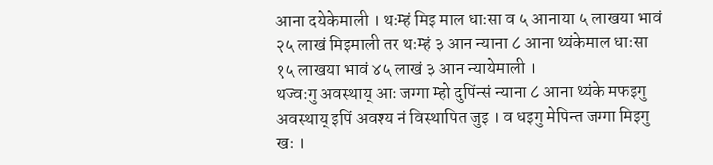आना दयेकेमाली । थःम्हं मिइ माल धाःसा व ५ आनाया ५ लाखया भावं २५ लाखं मिइमाली तर थःम्हं ३ आन न्याना ८ आना थ्यंकेमाल धाःसा १५ लाखया भावं ४५ लाखं ३ आन न्यायेमाली ।
थज्वःगु अवस्थाय् आः जग्गा म्हो दुपिंन्सं न्याना ८ आना थ्यंके मफइगु अवस्थाय् इपिं अवश्य नं विस्थापित जुइ । व धइगु मेपिन्त जग्गा मिइगु खः ।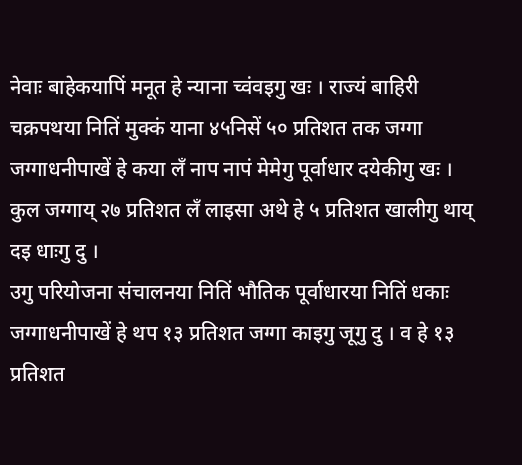नेवाः बाहेकयापिं मनूत हे न्याना च्वंवइगु खः । राज्यं बाहिरी चक्रपथया नितिं मुक्कं याना ४५निसें ५० प्रतिशत तक जग्गा जग्गाधनीपाखें हे कया लँ नाप नापं मेमेगु पूर्वाधार दयेकीगु खः । कुल जग्गाय् २७ प्रतिशत लँ लाइसा अथे हे ५ प्रतिशत खालीगु थाय् दइ धाःगु दु ।
उगु परियोजना संचालनया नितिं भौतिक पूर्वाधारया नितिं धकाः जग्गाधनीपाखें हे थप १३ प्रतिशत जग्गा काइगु जूगु दु । व हे १३ प्रतिशत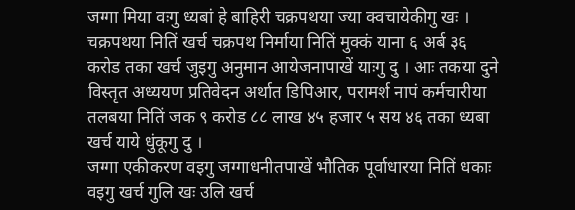जग्गा मिया वःगु ध्यबां हे बाहिरी चक्रपथया ज्या क्वचायेकीगु खः । चक्रपथया नितिं खर्च चक्रपथ निर्माया नितिं मुक्कं याना ६ अर्ब ३६ करोड तका खर्च जुइगु अनुमान आयेजनापाखें याःगु दु । आः तकया दुने विस्तृत अध्ययण प्रतिवेदन अर्थात डिपिआर, परामर्श नापं कर्मचारीया तलबया नितिं जक ९ करोड ८८ लाख ४५ हजार ५ सय ४६ तका ध्यबा खर्च याये धुंकूगु दु ।
जग्गा एकीकरण वइगु जग्गाधनीतपाखें भौतिक पूर्वाधारया नितिं धकाः वइगु खर्च गुलि खः उलि खर्च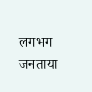लगभग जनताया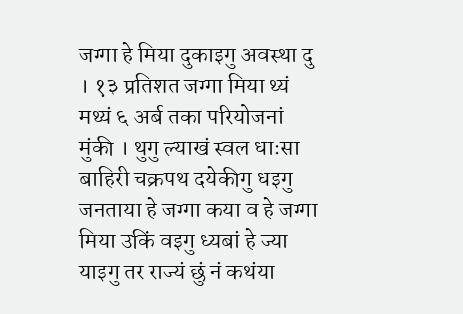जग्गा हे मिया दुकाइगु अवस्था दु । १३ प्रतिशत जग्गा मिया थ्यं मथ्यं ६ अर्ब तका परियोजनां मुंकी । थुगु ल्याखं स्वल धाःसा बाहिरी चक्रपथ दयेकीगु धइगु जनताया हे जग्गा कया व हे जग्गा मिया उकिं वइगु ध्यबां हे ज्या याइगु तर राज्यं छुं नं कथंया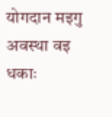योगदान मइगु अवस्था वइ धकाः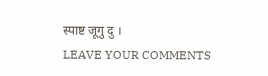स्पाष्ट जूगु दु ।
LEAVE YOUR COMMENTS